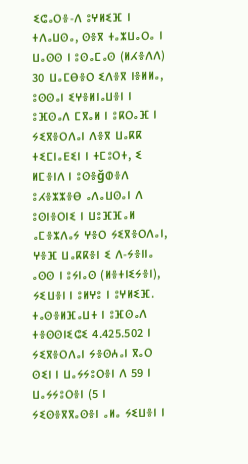ⵉⵛⴰⵔⴻ-ⴷ ⵓⵖⵍⵉⴼ ⵏ ⵜⴷⴰⵡⵙⴰ, ⵙⴻⴳ ⵜⴰⵣⵡⴰⵔⴰ ⵏ ⵡⴰⵙⵙ ⵏ ⵓⵙⴰⵎⴰⵙ (ⵍⵃⴻⴷⴷ) 30 ⵡⴰⵎⴱⴻⵔ ⵉⴷⴻⴳ ⵏⴻⵍⵍⴰ, ⵓⵙⵙⴰⵏ ⵉⵖⴻⵍⵏⴰⵡⴻⵏ ⵏ ⵓⴼⵙⴰⴷ ⵎⴳⴰⵍ ⵏ ⵓⴽⵔⴰⴼ ⵏ ⵢⵉⴳⴻⵔⴷⴰⵏ ⴷⴻⴳ ⵡⴰⴽⴽ ⵜⵉⵎⵏⴰⴹⵉⵏ ⵏ ⵜⵎⵓⵔⵜ, ⵉ ⵍⵎⴻⵏⴷ ⵏ ⵓⵙⴻǧⵀⴻⴷ ⵓⵃⴻⵣⵣⴻⴱ ⴰⴷⴰⵡⵙⴰⵏ ⴷ ⵓⵙⵏⴻⵔⵏⵉ ⵏ ⵡⵓⴼⴼⴰⵍ ⴰⵎⴻⵣⴷⴰⵢ ⵖⴻⵔ ⵢⵉⴳⴻⵔⴷⴰⵏ, ⵖⴻⴼ ⵡⴰⴽⴽⴻⵏ ⵉ ⴷ-ⵢⴻⵏⵏⴰ ⴰⵙⵙ ⵏ ⵓⵢⵏⴰⵙ (ⵍⴻⵜⵏⵉⵢⴻⵏ), ⵢⵉⵡⴻⵏ ⵏ ⵓⵍⵖⵓ ⵏ ⵓⵖⵍⵉⴼ.
ⵜⴰⵙⴻⵍⴼⴰⵡⵜ ⵏ ⵓⴼⵙⴰⴷ ⵜⴻⵙⵙⵏⵉⵛⵉ 4.425.502 ⵏ ⵢⵉⴳⴻⵔⴷⴰⵏ ⵢⴻⵙⵄⴰⵏ ⴳⴰⵔ ⵙⵉⵏ ⵏ ⵡⴰⵢⵢⵓⵔⴻⵏ ⴷ 59 ⵏ ⵡⴰⵢⵢⵓⵔⴻⵏ (5 ⵏ ⵢⵉⵙⴻⴳⴳⴰⵙⴻⵏ ⴰⵍⴰ ⵢⵉⵡⴻⵏ ⵏ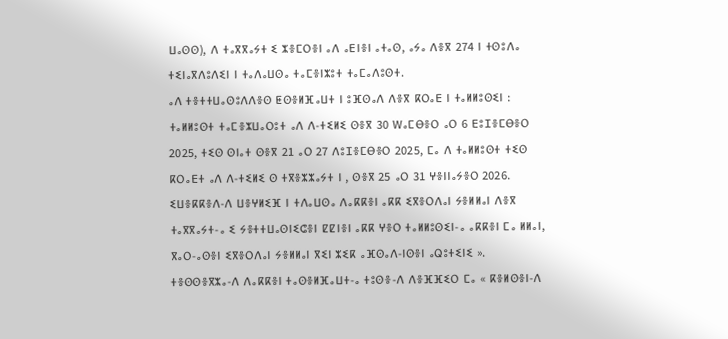ⵡⴰⵙⵙ), ⴷ ⵜⴰⴳⴳⴰⵢⵜ ⵉ ⵣⴻⵎⵔⴻⵏ ⴰⴷ ⴰⴹⵏⴻⵏ ⴰⵜⴰⵙ, ⴰⵢⴰ ⴷⴻⴳ 274 ⵏ ⵜⵙⵓⴷⴰ ⵜⵉⵏⴰⴳⴷⵓⴷⵉⵏ ⵏ ⵜⴰⴷⴰⵡⵙⴰ ⵜⴰⵎⴻⵏⵣⵓⵜ ⵜⴰⵎⴰⴷⵓⵙⵜ.
ⴰⴷ ⵜⴻⵜⵜⵡⴰⵙⵓⴷⴷⴻⵙ ⵟⵙⴻⵍⴼⴰⵡⵜ ⵏ ⵓⴼⵙⴰⴷ ⴷⴻⴳ ⴽⵔⴰⴹ ⵏ ⵜⴰⵍⵍⵓⵙⵉⵏ : ⵜⴰⵍⵍⵓⵙⵜ ⵜⴰⵎⴻⵣⵡⴰⵔⵓⵜ ⴰⴷ ⴷ-ⵜⵉⵍⵉ ⵙⴻⴳ 30 Wⴰⵎⴱⴻⵔ ⴰⵔ 6 ⴹⵓⵊⴻⵎⴱⴻⵔ 2025, ⵜⵉⵙ ⵙⵏⴰⵜ ⵙⴻⴳ 21 ⴰⵔ 27 ⴷⵓⵊⴻⵎⴱⴻⵔ 2025, ⵎⴰ ⴷ ⵜⴰⵍⵍⵓⵙⵜ ⵜⵉⵙ ⴽⵔⴰⴹⵜ ⴰⴷ ⴷ-ⵜⵉⵍⵉ ⵙ ⵜⴳⴻⵣⵣⴰⵢⵜ ⵏ , ⵙⴻⴳ 25 ⴰⵔ 31 ⵖⴻⵏⵏⴰⵢⴻⵔ 2026.
ⵉⵡⴻⴽⴽⴻⴷ-ⴷ ⵡⴻⵖⵍⵉⴼ ⵏ ⵜⴷⴰⵡⵙⴰ ⴷⴰⴽⴽⴻⵏ ⴰⴽⴽ ⵉⴳⴻⵔⴷⴰⵏ ⵢⴻⵍⵍⴰⵏ ⴷⴻⴳ ⵜⴰⴳⴳⴰⵢⵜ-ⴰ ⵉ ⵢⴻⵜⵜⵡⴰⵙⵏⵉⵛⴻⵏ ⵇⵇⵏⴻⵏ ⴰⴽⴽ ⵖⴻⵔ ⵜⴰⵍⵍⵓⵙⵉⵏ-ⴰ ⴰⴽⴽⴻⵏ ⵎⴰ ⵍⵍⴰⵏ, ⴳⴰⵔ-ⴰⵙⴻⵏ ⵉⴳⴻⵔⴷⴰⵏ ⵢⴻⵍⵍⴰⵏ ⴳⵉⵏ ⵣⵉⴽ ⴰⴼⵙⴰⴷ-ⵏⵙⴻⵏ ⴰⵕⵓⵜⵉⵏⵉ ».
ⵜⴻⵙⵙⴻⴳⵣⴰ-ⴷ ⴷⴰⴽⴽⴻⵏ ⵜⴰⵙⴻⵍⴼⴰⵡⵜ-ⴰ ⵜⵓⵙⴻ-ⴷ ⴷⴻⴼⴼⵉⵔ ⵎⴰ « ⴽⴻⵍⵙⴻⵏ-ⴷ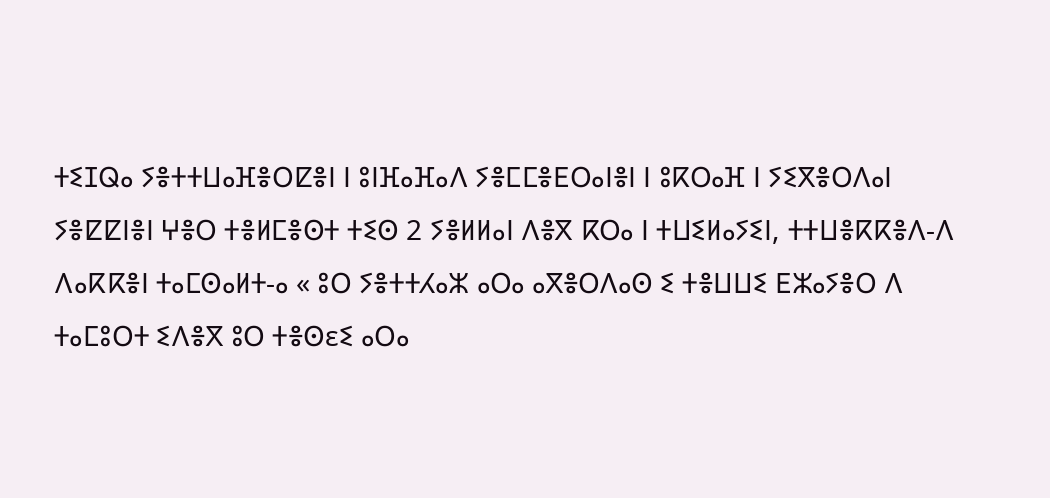ⵜⵉⵊⵕⴰ ⵢⴻⵜⵜⵡⴰⴼⴻⵔⵇⴻⵏ ⵏ ⵓⵏⴼⴰⴼⴰⴷ ⵢⴻⵎⵎⴻⴹⵔⴰⵏⴻⵏ ⵏ ⵓⴽⵔⴰⴼ ⵏ ⵢⵉⴳⴻⵔⴷⴰⵏ ⵢⴻⵇⵇⵏⴻⵏ ⵖⴻⵔ ⵜⴻⵍⵎⴻⵙⵜ ⵜⵉⵙ 2 ⵢⴻⵍⵍⴰⵏ ⴷⴻⴳ ⴽⵔⴰ ⵏ ⵜⵡⵉⵍⴰⵢⵉⵏ, ⵜⵜⵡⴻⴽⴽⴻⴷ-ⴷ ⴷⴰⴽⴽⴻⵏ ⵜⴰⵎⵙⴰⵍⵜ-ⴰ « ⵓⵔ ⵢⴻⵜⵜⵃⴰⵣ ⴰⵔⴰ ⴰⴳⴻⵔⴷⴰⵙ ⵉ ⵜⴻⵡⵡⵉ ⴹⵣⴰⵢⴻⵔ ⴷ ⵜⴰⵎⵓⵔⵜ ⵉⴷⴻⴳ ⵓⵔ ⵜⴻⵙɛⵉ ⴰⵔⴰ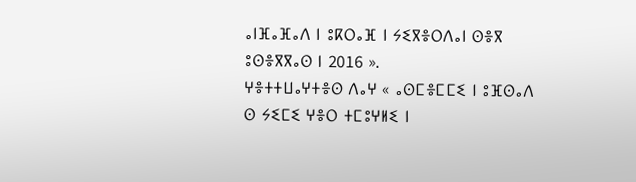ⴰⵏⴼⴰⴼⴰⴷ ⵏ ⵓⴽⵔⴰⴼ ⵏ ⵢⵉⴳⴻⵔⴷⴰⵏ ⵙⴻⴳ ⵓⵙⴻⴳⴳⴰⵙ ⵏ 2016 ».
ⵖⴻⵜⵜⵡⴰⵖⵜⴻⵙ ⴷⴰⵖ « ⴰⵙⵎⴻⵎⵎⵉ ⵏ ⵓⴼⵙⴰⴷ ⵙ ⵢⵉⵎⵉ ⵖⴻⵔ ⵜⵎⵓⵖⵍⵉ ⵏ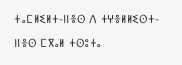ⵜⴰⵎⵍⵉⵍⵜ-ⵏⵏⴻⵙ ⴷ ⵜⵖⴻⵍⵍⵉⵙⵜ-ⵏⵏⴻⵙ ⵎⴳⴰⵍ ⵜⵙⵓⵜⴰ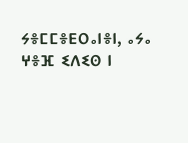ⵢⴻⵎⵎⴻⴹⵔⴰⵏⴻⵏ, ⴰⵢⴰ ⵖⴻⴼ ⵉⴷⵉⵙ ⵏ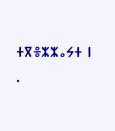ⵜⴳⴻⵣⵣⴰⵢⵜ ⵏ .